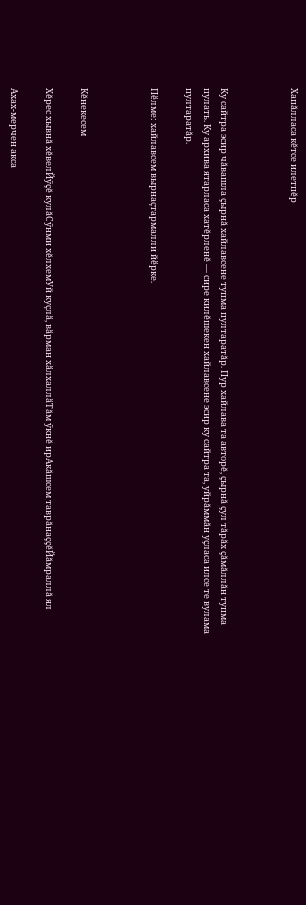Хапăлласа кĕтсе илетпĕр



Ку сайтра эсир чăвашла çырнă хайлавсене тупма пултаратăр. Пур хайлава та авторĕ, çырнă çул тăрăх çăмăллăн тупма пулать. Ку архива ятарласа хатĕрленĕ — сире килĕшекен хайлавсене эсир ку сайтра та, уйрăммăн уçласа илсе те вулама пултаратăр.

Пӗлме: хайлавсем вырнаҫтармалли йӗрке.



Кĕнекесем

Хĕрес хывнă хĕвелЙӳçĕ кулăСӳнми хĕлхемУй куҫлӑ, вӑрман хӑлхаллӑТăм ӳкнĕ ирАкăшсем таврăнаççĕЙăмраллă ял

Ахах-мерчен акса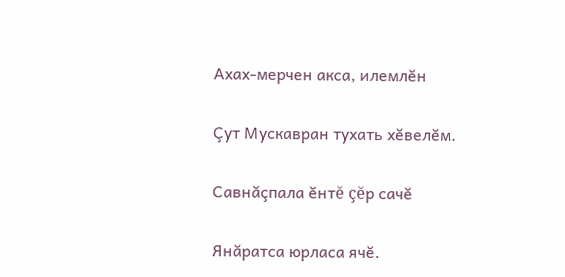Ахах-мерчен акса, илемлĕн

Çут Мускавран тухать хĕвелĕм.

Савнăçпала ĕнтĕ çĕр сачĕ

Янăратса юрласа ячĕ.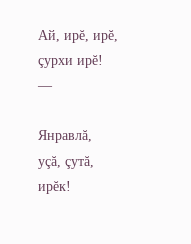Ай, ирĕ, ирĕ, çурхи ирĕ! —

Янравлă, уçă, çутă, ирĕк!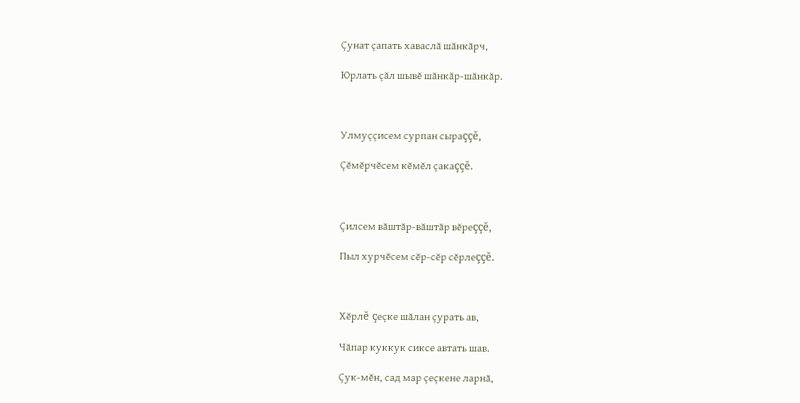Çунат çапать хаваслă шăнкăрч,

Юрлать çăл шывĕ шăнкăр-шăнкăр.



Улмуççисем сурпан сыраççĕ,

Çĕмĕрчĕсем кĕмĕл çакаççĕ.



Çилсем вăштăр-вăштăр вĕреççĕ,

Пыл хурчĕсем сĕр-сĕр сĕрлеççĕ.



Хĕрлĕ çеçке шăлан çурать ав,

Чăпар куккук сиксе автать шав.

Çук-мĕн, сад мар çеçкене ларнă,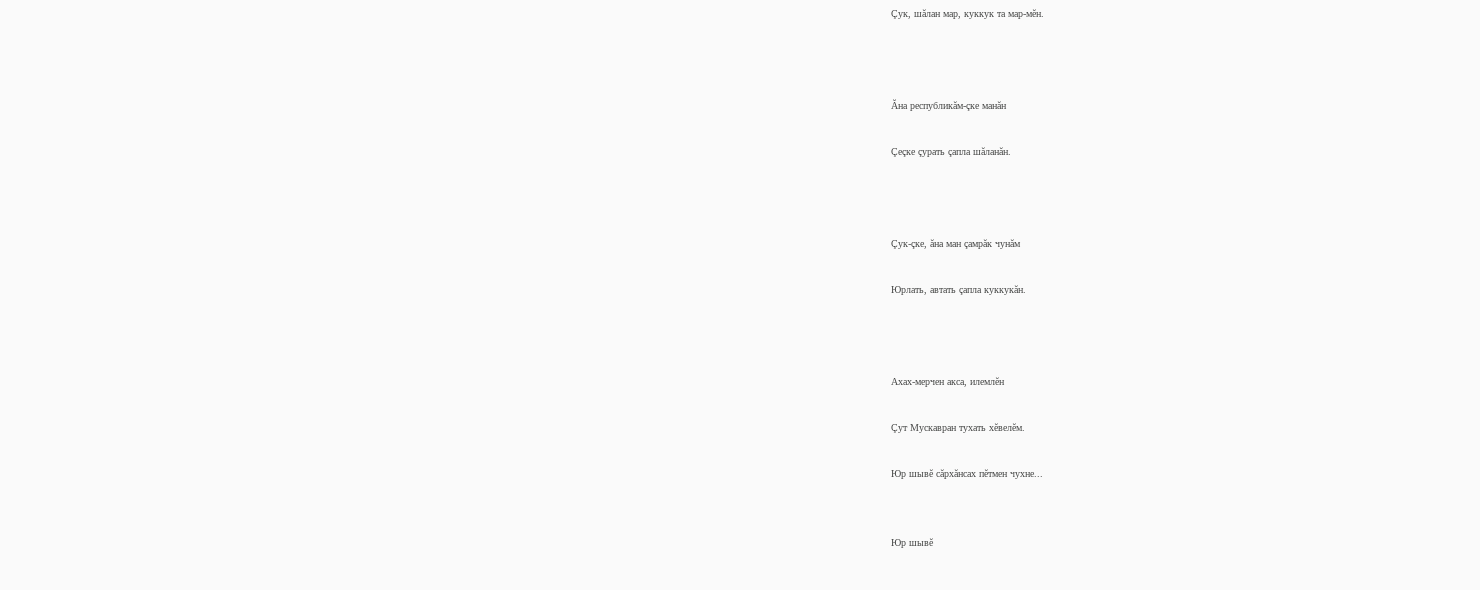Çук, шăлан мар, куккук та мар-мĕн.



Ăна республикăм-çке манăн

Çеçке çурать çапла шăланăн.



Çук-çке, ăна ман çамрăк чунăм

Юрлать, автать çапла куккукăн.



Ахах-мерчен акса, илемлĕн

Çут Мускавран тухать хĕвелĕм.

Юр шывĕ сăрхăнсах пĕтмен чухне...


Юр шывĕ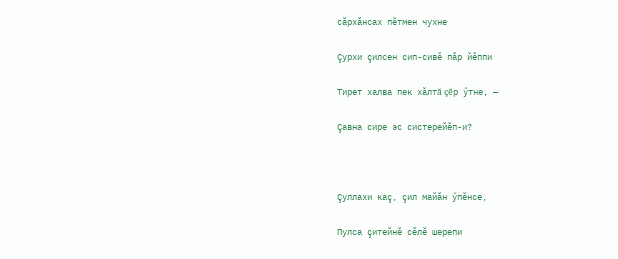сăрхăнсах пĕтмен чухне

Çурхи çилсен сип-сивĕ пăр йĕппи

Тирет халва пек хăлтă çĕр ӳтне, —

Çавна сире эс систерейĕп-и?



Çуллахи каç, çил майăн ӳпĕнсе,

Пулса çитейнĕ сĕлĕ шерепи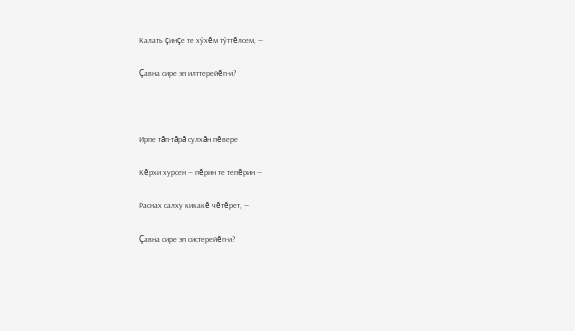Калать çинçе те хӳхĕм тӳттĕлсем, —

Çавна сире эп илттерейĕп-и?



Ирпе тăп-тăрă сулхăн пĕвере

Кĕрхи хурсен — пĕрин те тепĕрин —

Раснах салху кикакĕ чĕтĕрет, —

Çавна сире эп систерейĕп-и?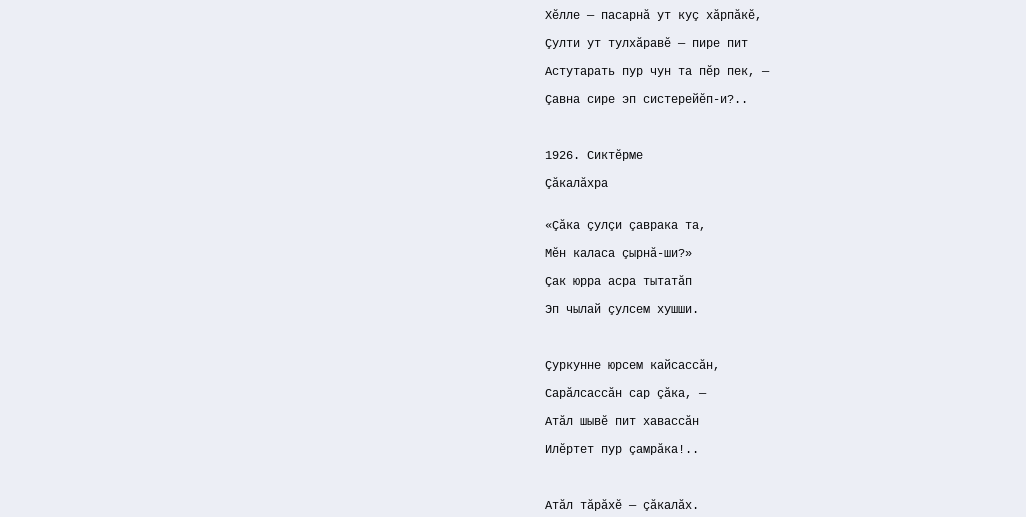Хĕлле — пасарнă ут куç хăрпăкĕ,

Çулти ут тулхăравĕ — пире пит

Астутарать пур чун та пĕр пек, —

Çавна сире эп систерейĕп-и?..



1926. Сиктĕрме

Çăкалăхра


«Çăка çулçи çаврака та,

Мĕн каласа çырнă-ши?»

Çак юрра асра тытатăп

Эп чылай çулсем хушши.



Çуркунне юрсем кайсассăн,

Сарăлсассăн сар çăка, —

Атăл шывĕ пит хавассăн

Илĕртет пур çамрăка!..



Атăл тăрăхĕ — çăкалăх.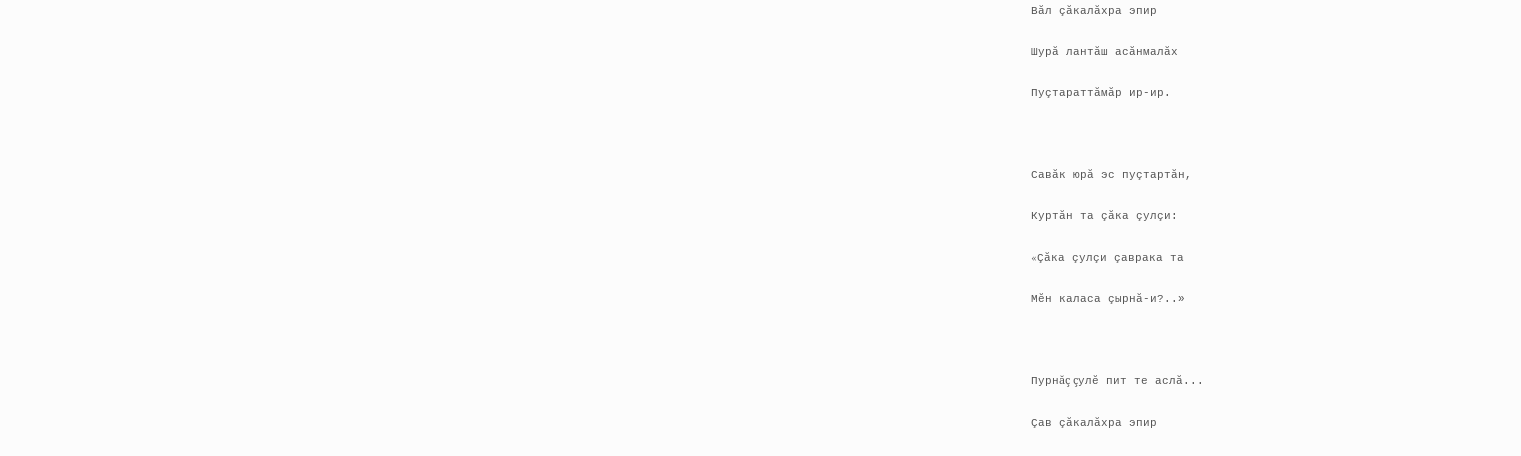Вăл çăкалăхра эпир

Шурă лантăш асăнмалăх

Пуçтараттăмăр ир-ир.



Савăк юрă эс пуçтартăн,

Куртăн та çăка çулçи:

«Çăка çулçи çаврака та

Мĕн каласа çырнă-и?..»



Пурнăç çулĕ пит те аслă...

Çав çăкалăхра эпир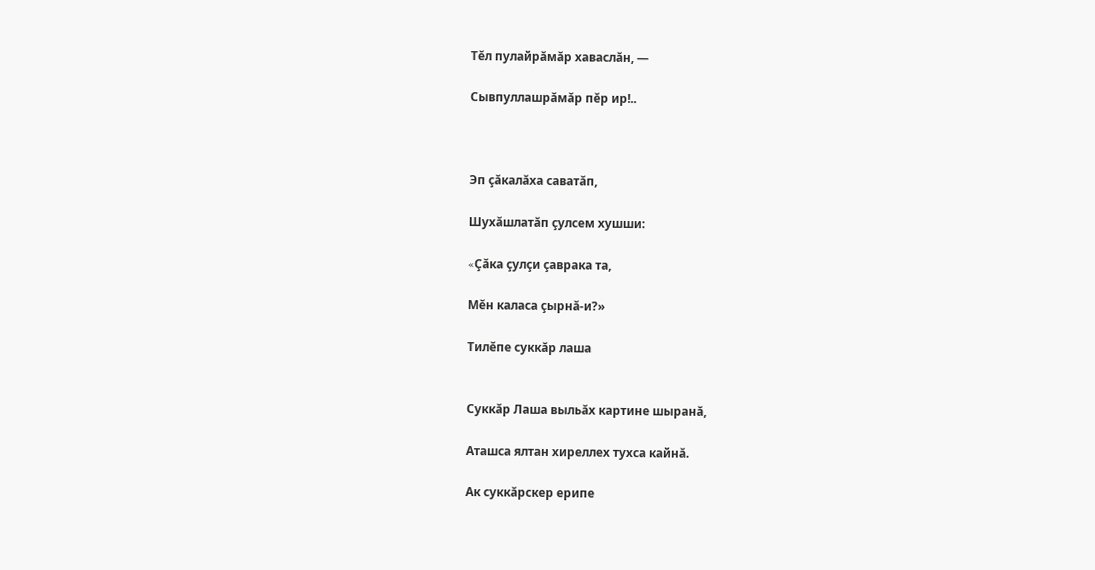Тĕл пулайрăмăр хаваслăн, —

Сывпуллашрăмăр пĕр ир!..



Эп çăкалăха саватăп,

Шухăшлатăп çулсем хушши:

«Çăка çулçи çаврака та,

Мĕн каласа çырнă-и?»

Тилĕпе суккăр лаша


Суккăр Лаша выльăх картине шыранă,

Аташса ялтан хиреллех тухса кайнă.

Ак суккăрскер ерипе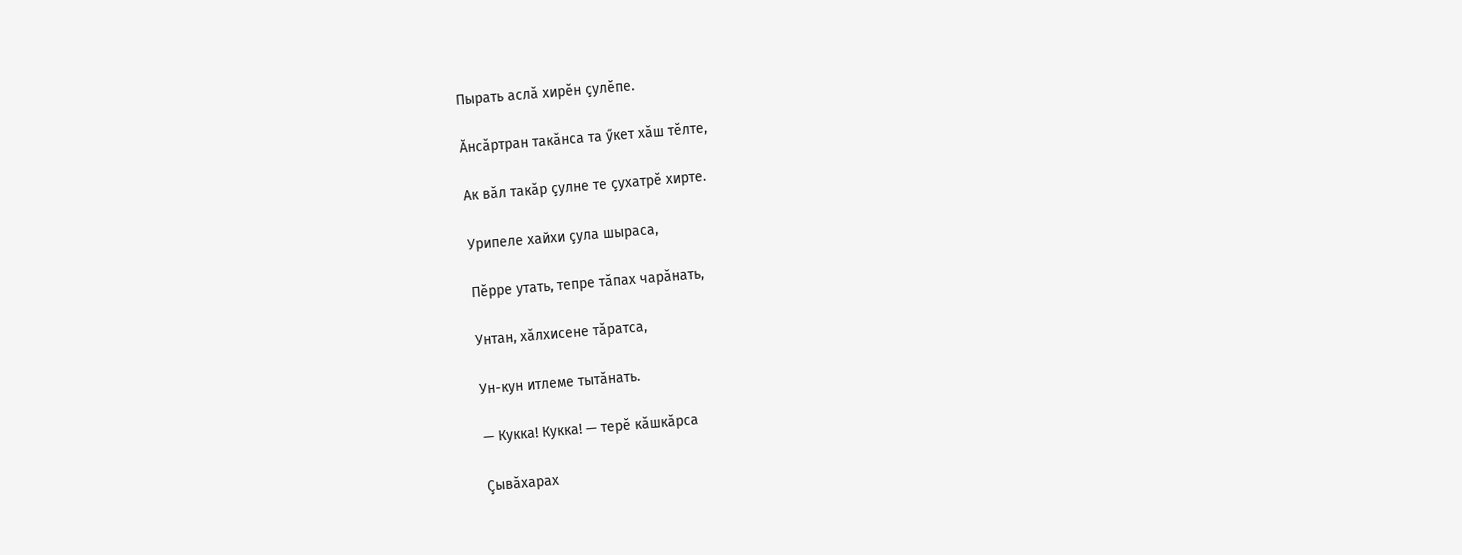Пырать аслă хирĕн çулĕпе.

Ăнсăртран такăнса та ӳкет хăш тĕлте,

Ак вăл такăр çулне те çухатрĕ хирте.

Урипеле хайхи çула шыраса,

Пĕрре утать, тепре тăпах чарăнать,

Унтан, хăлхисене тăратса,

Ун-кун итлеме тытăнать.

— Кукка! Кукка! — терĕ кăшкăрса

Çывăхарах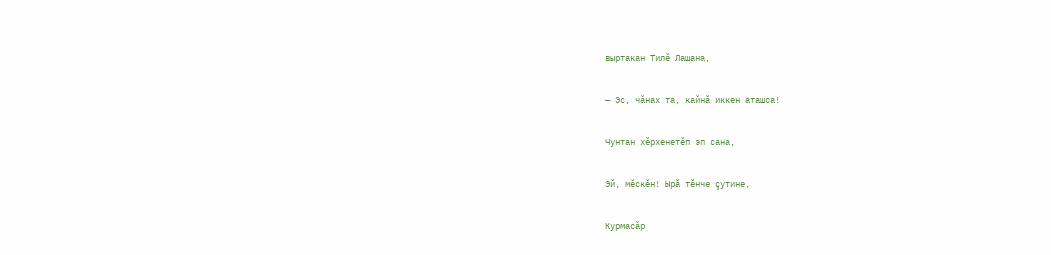выртакан Тилĕ Лашана,

— Эс, чăнах та, кайнă иккен аташса!

Чунтан хĕрхенетĕп эп сана,

Эй, мĕскĕн! Ырă тĕнче çутине,

Курмасăр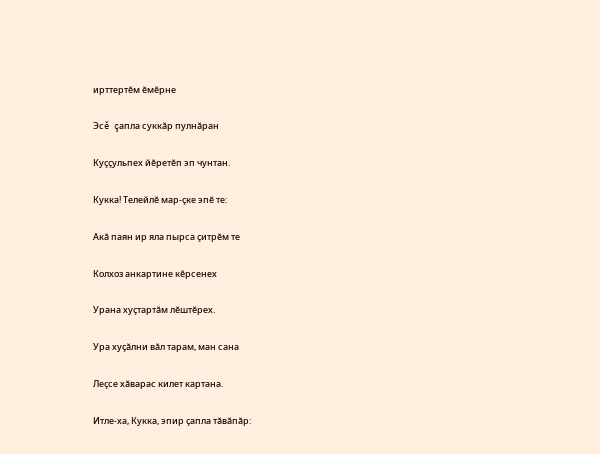ирттертĕм ĕмĕрне

Эсĕ çапла суккăр пулнăран

Куççульпех йĕретĕп эп чунтан.

Кукка! Телейлĕ мар-çке эпĕ те:

Акă паян ир яла пырса çитрĕм те

Колхоз анкартине кĕрсенех

Урана хуçтартăм лĕштĕрех.

Ура хуçăлни вăл тарам, ман сана

Леçсе хăварас килет картана.

Итле-ха, Кукка, эпир çапла тăвăпăр: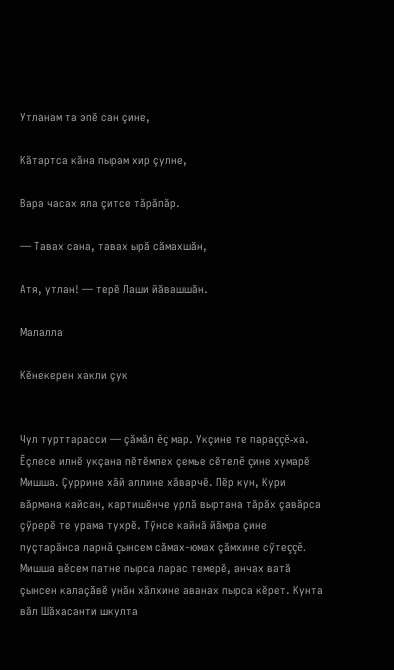Утланам та эпĕ сан çине,

Кăтартса кăна пырам хир çулне,

Вара часах яла çитсе тăрăпăр.

— Тавах сана, тавах ырă сăмахшăн,

Атя, утлан! — терĕ Лаши йăвашшăн.

Малалла

Кĕнекерен хакли çук


Чул турттарасси — çăмăл ĕç мар. Укçине те параççĕ-ха. Ĕçлесе илнĕ укçана пĕтĕмпех çемье сĕтелĕ çине хумарĕ Мишша. Çуррине хăй аллине хăварчĕ. Пĕр кун, Кури вăрмана кайсан, картишĕнче урлă выртана тăрăх çавăрса çӳрерĕ те урама тухрĕ. Тӳнсе кайнă йăмра çине пуçтарăнса ларнă çынсем сăмах-юмах çăмхине сӳтеççĕ. Мишша вĕсем патне пырса ларас темерĕ, анчах ватă çынсен калаçăвĕ унăн хăлхине аванах пырса кĕрет. Кунта вăл Шăхасанти шкулта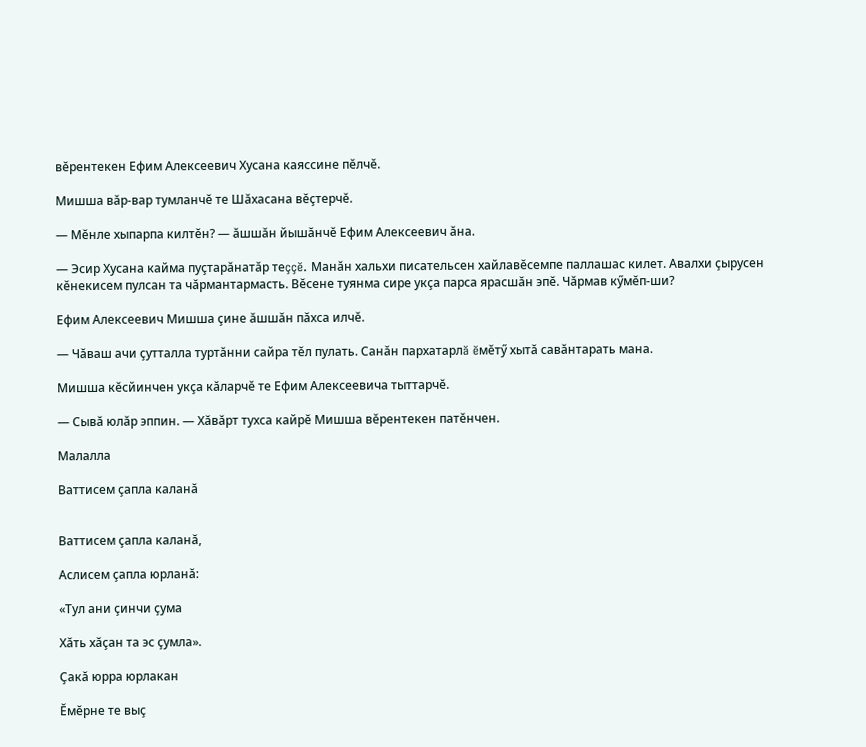вĕрентекен Ефим Алексеевич Хусана каяссине пĕлчĕ.

Мишша вăр-вар тумланчĕ те Шăхасана вĕçтерчĕ.

— Мĕнле хыпарпа килтĕн? — ăшшăн йышăнчĕ Ефим Алексеевич ăна.

— Эсир Хусана кайма пуçтарăнатăр теççĕ. Манăн хальхи писательсен хайлавĕсемпе паллашас килет. Авалхи çырусен кĕнекисем пулсан та чăрмантармасть. Вĕсене туянма сире укçа парса ярасшăн эпĕ. Чăрмав кӳмĕп-ши?

Ефим Алексеевич Мишша çине ăшшăн пăхса илчĕ.

— Чăваш ачи çутталла туртăнни сайра тĕл пулать. Санăн пархатарлă ĕмĕтӳ хытă савăнтарать мана.

Мишша кĕсйинчен укçа кăларчĕ те Ефим Алексеевича тыттарчĕ.

— Сывă юлăр эппин. — Хăвăрт тухса кайрĕ Мишша вĕрентекен патĕнчен.

Малалла

Ваттисем çапла каланă


Ваттисем çапла каланă,

Аслисем çапла юрланă:

«Тул ани çинчи çума

Хăть хăçан та эс çумла».

Çакă юрра юрлакан

Ĕмĕрне те выç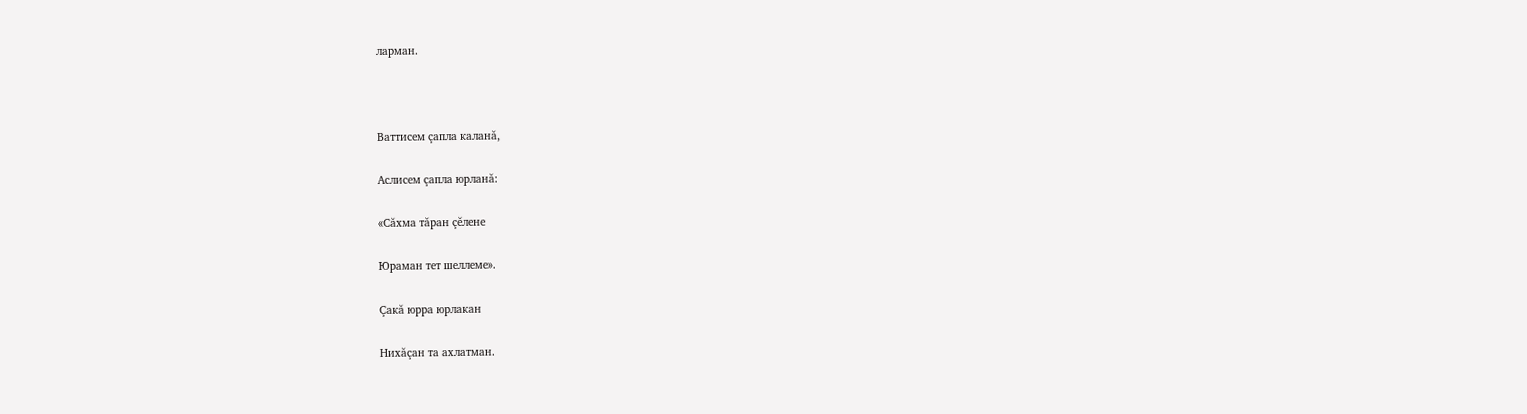ларман.



Ваттисем çапла каланă,

Аслисем çапла юрланă:

«Сăхма тăран çĕлене

Юраман тет шеллеме».

Çакă юрра юрлакан

Нихăçан та ахлатман.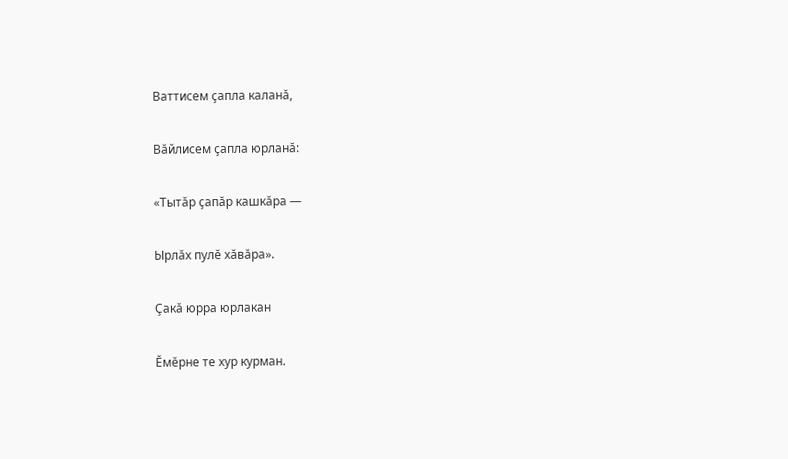Ваттисем çапла каланă,

Вăйлисем çапла юрланă:

«Тытăр çапăр кашкăра —

Ырлăх пулĕ хăвăра».

Çакă юрра юрлакан

Ĕмĕрне те хур курман.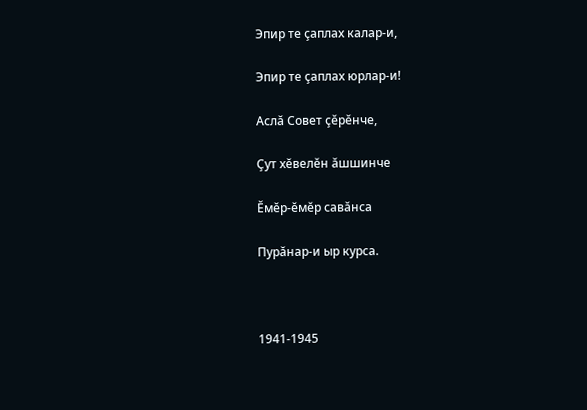Эпир те çаплах калар-и,

Эпир те çаплах юрлар-и!

Аслă Совет çĕрĕнче,

Çут хĕвелĕн ăшшинче

Ĕмĕр-ĕмĕр савăнса

Пурăнар-и ыр курса.



1941-1945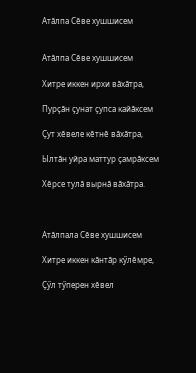Атăлпа Сĕве хушшисем


Атăлпа Сĕве хушшисем

Хитре иккен ирхи вăхăтра,

Пурçăн çунат çупса кайăксем

Çут хĕвеле кĕтнĕ вăхăтра,

Ылтăн уйра маттур çамрăксем

Хĕрсе тулă вырнă вăхăтра.



Атăлпала Сĕве хушшисем

Хитре иккен кăнтăр кӳлĕмре,

Çӳл тӳперен хĕвел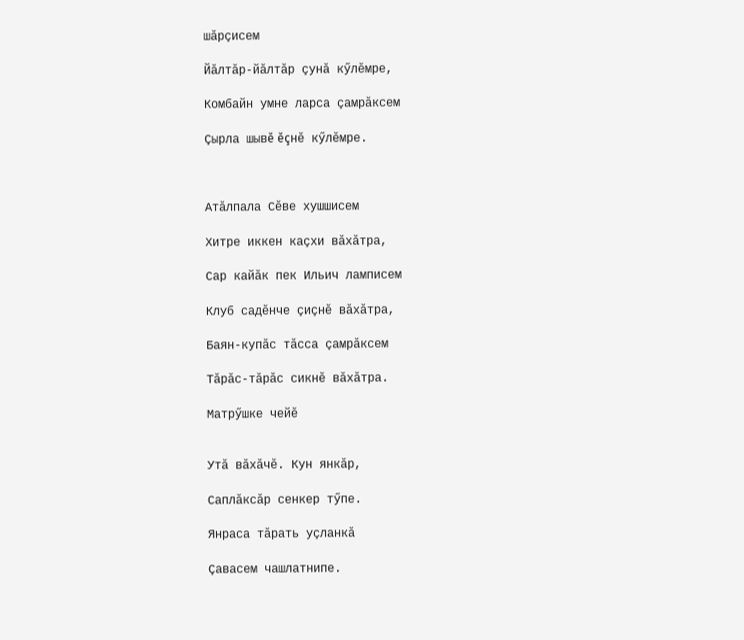шăрçисем

Йăлтăр-йăлтăр çунă кӳлĕмре,

Комбайн умне ларса çамрăксем

Çырла шывĕ ĕçнĕ кӳлĕмре.



Атăлпала Сĕве хушшисем

Хитре иккен каçхи вăхăтра,

Сар кайăк пек Ильич ламписем

Клуб садĕнче çиçнĕ вăхăтра,

Баян-купăс тăсса çамрăксем

Тăрăс-тăрăс сикнĕ вăхăтра.

Матрӳшке чейĕ


Утă вăхăчĕ. Кун янкăр,

Саплăксăр сенкер тӳпе.

Янраса тăрать уçланкă

Çавасем чашлатнипе.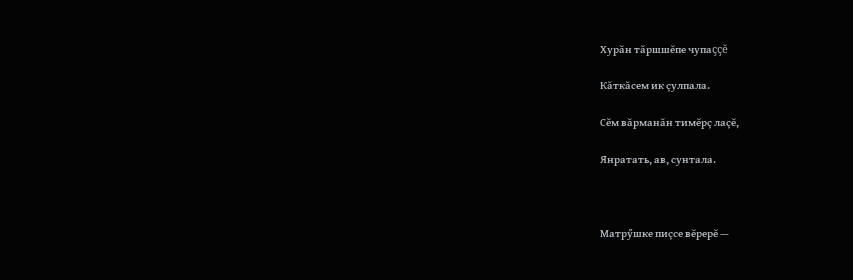Хурăн тăршшĕпе чупаççĕ

Кăткăсем ик çулпала.

Сĕм вăрманăн тимĕрç лаçĕ,

Янратать, ав, сунтала.



Матрӳшке пиçсе вĕрерĕ —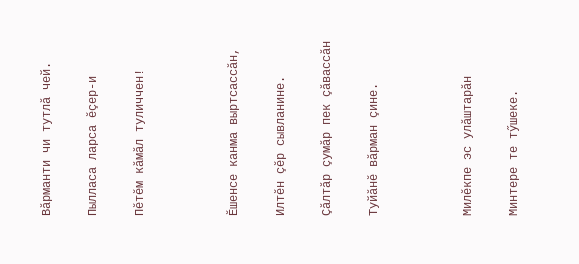Вăрманти чи тутлă чей.

Пылласа ларса ĕçер-и

Пĕтĕм кăмăл туличчен!



Ĕшенсе канма выртсассăн,

Илтĕн çĕр сывланине.

Çăлтăр çумăр пек çăвассăн

Туйăнĕ вăрман çине.



Милĕкпе эс улăштарăн

Минтере те тӳшеке.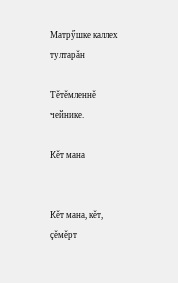Матрӳшке каллех тултарăн

Тĕтĕмленнĕ чейнике.

Кĕт мана


Кĕт мана, кĕт, çĕмĕрт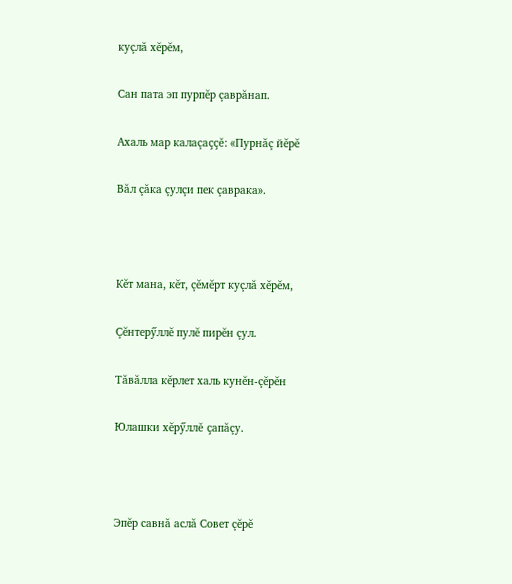куçлă хĕрĕм,

Сан пата эп пурпĕр çаврăнап.

Ахаль мар калаçаççĕ: «Пурнăç йĕрĕ

Вăл çăка çулçи пек çаврака».



Кĕт мана, кĕт, çĕмĕрт куçлă хĕрĕм,

Çĕнтерӳллĕ пулĕ пирĕн çул.

Тăвăлла кĕрлет халь кунĕн-çĕрĕн

Юлашки хĕрӳллĕ çапăçу.



Эпĕр савнă аслă Совет çĕрĕ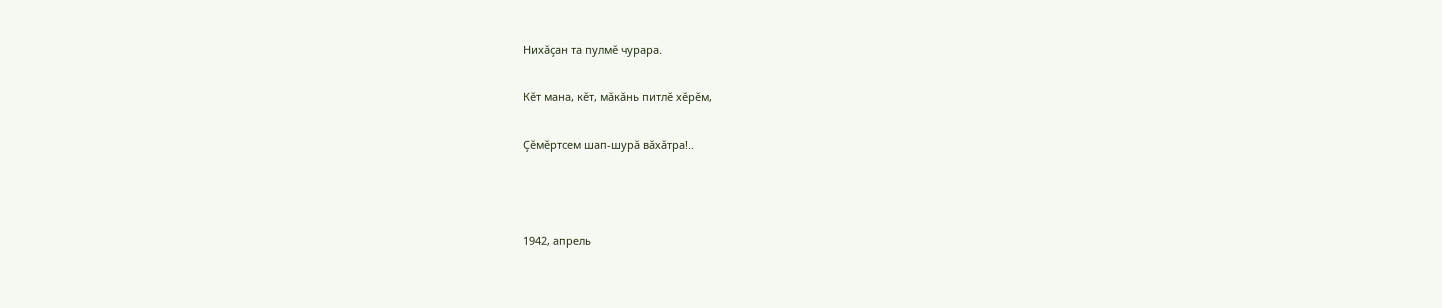Нихăçан та пулмĕ чурара.

Кĕт мана, кĕт, мăкăнь питлĕ хĕрĕм,

Çĕмĕртсем шап-шурă вăхăтра!..



1942, апрель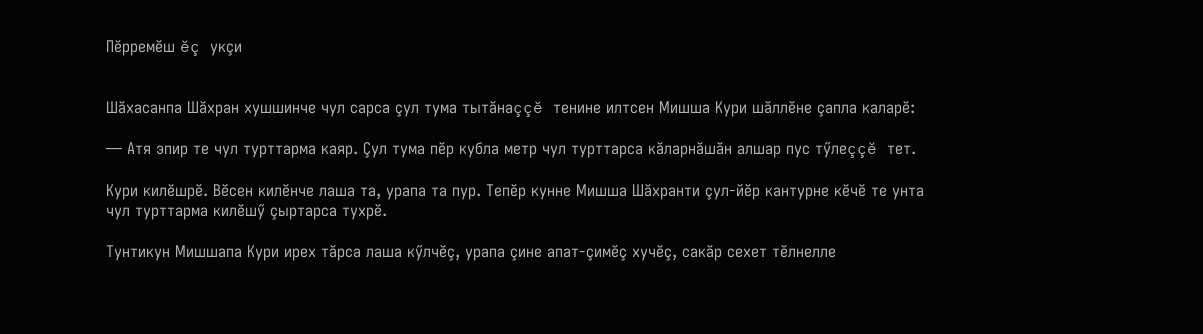Пĕрремĕш ĕç укçи


Шăхасанпа Шăхран хушшинче чул сарса çул тума тытăнаççĕ тенине илтсен Мишша Кури шăллĕне çапла каларĕ:

— Атя эпир те чул турттарма каяр. Çул тума пĕр кубла метр чул турттарса кăларнăшăн алшар пус тӳлеççĕ тет.

Кури килĕшрĕ. Вĕсен килĕнче лаша та, урапа та пур. Тепĕр кунне Мишша Шăхранти çул-йĕр кантурне кĕчĕ те унта чул турттарма килĕшӳ çыртарса тухрĕ.

Тунтикун Мишшапа Кури ирех тăрса лаша кӳлчĕç, урапа çине апат-çимĕç хучĕç, сакăр сехет тĕлнелле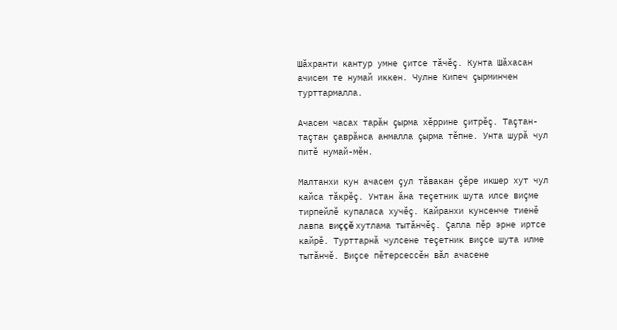Шăхранти кантур умне çитсе тăчĕç. Кунта Шăхасан ачисем те нумай иккен. Чулне Кипеч çырминчен турттармалла.

Ачасем часах тарăн çырма хĕррине çитрĕç. Таçтан-таçтан çаврăнса анмалла çырма тĕпне. Унта шурă чул питĕ нумай-мĕн.

Малтанхи кун ачасем çул тăвакан çĕре икшер хут чул кайса тăкрĕç. Унтан ăна теçетник шута илсе виçме тирпейлĕ купаласа хучĕç. Кайранхи кунсенче тиенĕ лавпа виççĕ хутлама тытăнчĕç. Çапла пĕр эрне иртсе кайрĕ. Турттарнă чулсене теçетник виçсе шута илме тытăнчĕ. Виçсе пĕтерсессĕн вăл ачасене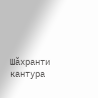Шăхранти кантура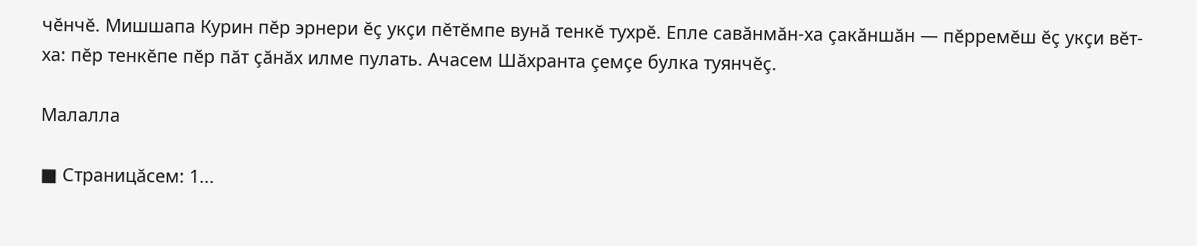чĕнчĕ. Мишшапа Курин пĕр эрнери ĕç укçи пĕтĕмпе вунă тенкĕ тухрĕ. Епле савăнмăн-ха çакăншăн — пĕрремĕш ĕç укçи вĕт-ха: пĕр тенкĕпе пĕр пăт çăнăх илме пулать. Ачасем Шăхранта çемçе булка туянчĕç.

Малалла

■ Страницăсем: 1...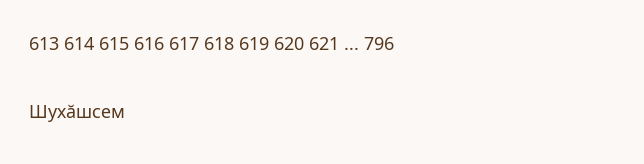613 614 615 616 617 618 619 620 621 ... 796

Шухăшсем